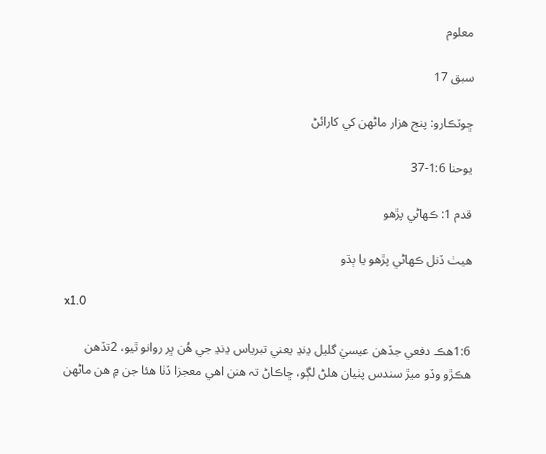معلوم

سبق 17

ڇوٽڪارو: پنج ھزار ماڻھن کي کارائڻ

يوحنا 1:6-37

قدم 1: ڪهاڻي پڙھو

هيٺ ڏنل ڪهاڻي پڙھو يا ٻڌو

x1.0

1:6هڪ دفعي جڏهن عيسيٰ گليل ڍنڍ يعني تبرياس ڍنڍ جي هُن ڀر روانو ٿيو، 2تڏهن هڪڙو وڏو ميڙ سندس پٺيان هلڻ لڳو، ڇاڪاڻ تہ هنن اهي معجزا ڏٺا هئا جن ۾ هن ماڻهن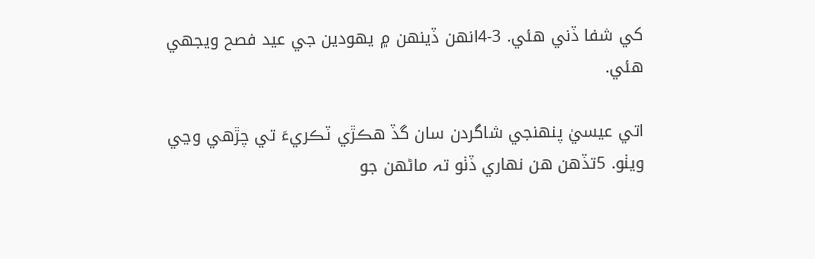کي شفا ڏني هئي. 3-4انهن ڏينهن ۾ يهودين جي عيد فصح ويجھي هئي.

اتي عيسيٰ پنهنجي شاگردن سان گڏ هڪڙي ٽڪريءَ تي چڙهي وڃي ويٺو. 5تڏهن هن نهاري ڏٺو تہ ماڻهن جو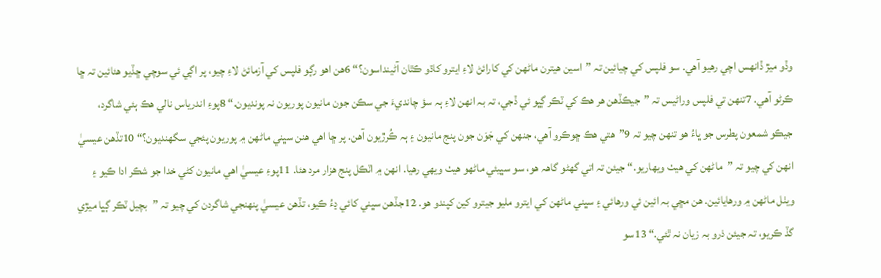وڏو ميڙ ڏانهس اچي رهيو آهي. سو فلپس کي چيائين تہ ”اسين هيترن ماڻهن کي کارائڻ لاءِ ايترو کاڌو ڪٿان آڻينداسون؟“ 6هن اهو رڳو فلپس کي آزمائڻ لاءِ چيو، پر اڳي ئي سوچي ڇڏيو هئائين تہ ڇا ڪرڻو آهي. 7تنهن تي فلپس وراڻيس تہ ”جيڪڏهن هر هڪ کي ٽڪر ڳڀو ئي ڏجي، تہ بہ انهن لاءِ ٻہ سؤ چانديءَ جي سڪن جون مانيون پوريون نہ پونديون.“ 8پوءِ اندرياس نالي هڪ ٻئي شاگرد، جيڪو شمعون پطرس جو ڀاءُ هو تنهن چيو تہ 9”هتي هڪ ڇوڪرو آهي، جنهن کي جَوَن جون پنج مانيون ۽ ٻہ ڪُرڙيون آهن. پر ڇا اهي هنن سڀني ماڻهن ۾ پوريون پئجي سگھنديون؟“ 10تڏهن عيسيٰ انهن کي چيو تہ ”ماڻهن کي هيٺ ويهاريو.“ جيئن تہ اتي گھڻو گاهہ هو، سو سڀيئي ماڻهو هيٺ ويهي رهيا. انهن ۾ اٽڪل پنج هزار مرد هئا. 11پوءِ عيسيٰ اهي مانيون کڻي خدا جو شڪر ادا ڪيو ۽ ويٺل ماڻهن ۾ ورهايائين. هن مڇي بہ ائين ئي ورهائي ۽ سڀني ماڻهن کي ايترو مليو جيترو کين کپندو هو. 12جڏهن سڀني کائي ڍءُ ڪيو، تڏهن عيسيٰ پنهنجي شاگردن کي چيو تہ ”بچيل ٽڪر ڳڀا ميڙي گڏ ڪريو، تہ جيئن ذرو بہ زيان نہ ٿئي.“ 13سو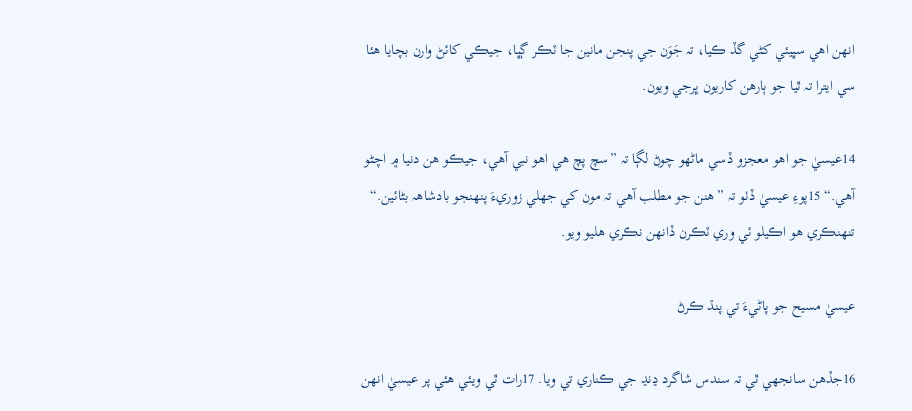انهن اهي سڀيئي کڻي گڏ ڪيا، تہ جَوَن جي پنجن مانين جا ٽڪر ڳڀا، جيڪي کائڻ وارن بچايا هئا سي ايترا تہ ٿيا جو ٻارهن کاريون ڀرجي ويون.

14عيسيٰ جو اهو معجزو ڏسي ماڻهو چوڻ لڳا تہ ”سچ پچ هي اهو نبي آهي، جيڪو هن دنيا ۾ اچڻو آهي.“ 15پوءِ عيسيٰ ڏٺو تہ ”هنن جو مطلب آهي تہ مون کي جھلي زوريءَ پنهنجو بادشاهہ بڻائين.“ تنهنڪري هو اڪيلو ئي وري ٽڪرن ڏانهن نڪري هليو ويو.

عيسيٰ مسيح جو پاڻيءَ تي پنڌ ڪرڻ

16جڏهن سانجھي ٿي تہ سندس شاگرد ڍنڍ جي ڪناري تي ويا. 17رات ٿي ويئي هئي پر عيسيٰ انهن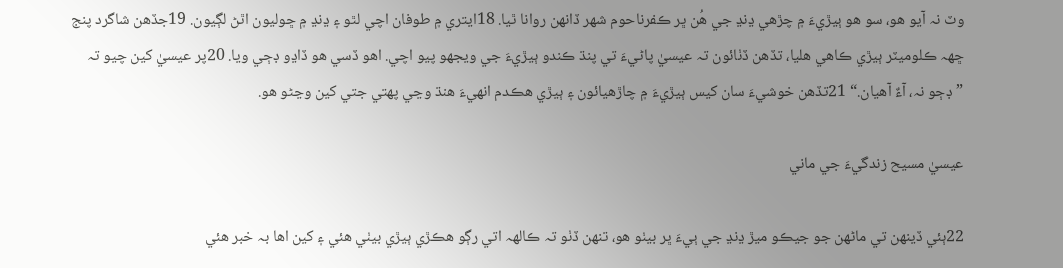وٽ نہ آيو هو، سو هو ٻيڙيءَ ۾ چڙهي ڍنڍ جي هُن ڀر ڪفرناحوم شهر ڏانهن روانا ٿيا. 18ايتري ۾ طوفان اچي لٿو ۽ ڍنڍ ۾ ڇوليون اٿڻ لڳيون. 19جڏهن شاگرد پنج ڇهہ ڪلوميٽر ٻيڙي ڪاهي هليا، تڏهن ڏٺائون تہ عيسيٰ پاڻيءَ تي پنڌ ڪندو ٻيڙيءَ جي ويجھو پيو اچي. اهو ڏسي هو ڏاڍو ڊڄي ويا. 20پر عيسيٰ کين چيو تہ ”ڊڄو نہ، آءٌ آهيان.“ 21تڏهن خوشيءَ سان کيس ٻيڙيءَ ۾ چاڙهيائون ۽ ٻيڙي هڪدم انهيءَ هنڌ وڃي پهتي جتي کين وڃڻو هو.

عيسيٰ مسيح زندگيءَ جي ماني

22ٻئي ڏينهن تي ماڻهن جو جيڪو ميڙ ڍنڍ جي ٻيءَ ڀر بيٺو هو، تنهن ڏٺو تہ ڪالهہ اتي رڳو هڪڙي ٻيڙي بيٺي هئي ۽ کين اها بہ خبر هئي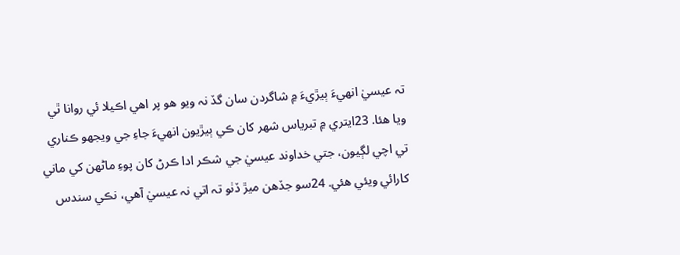تہ عيسيٰ انهيءَ ٻيڙيءَ ۾ شاگردن سان گڏ نہ ويو هو پر اهي اڪيلا ئي روانا ٿي ويا هئا. 23ايتري ۾ تبرياس شهر کان ڪي ٻيڙيون انهيءَ جاءِ جي ويجھو ڪناري تي اچي لڳيون، جتي خداوند عيسيٰ جي شڪر ادا ڪرڻ کان پوءِ ماڻهن کي ماني کارائي ويئي هئي. 24سو جڏهن ميڙ ڏٺو تہ اتي نہ عيسيٰ آهي، نڪي سندس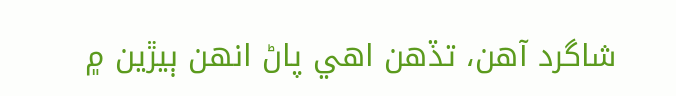شاگرد آهن، تڏهن اهي پاڻ انهن ٻيڙين ۾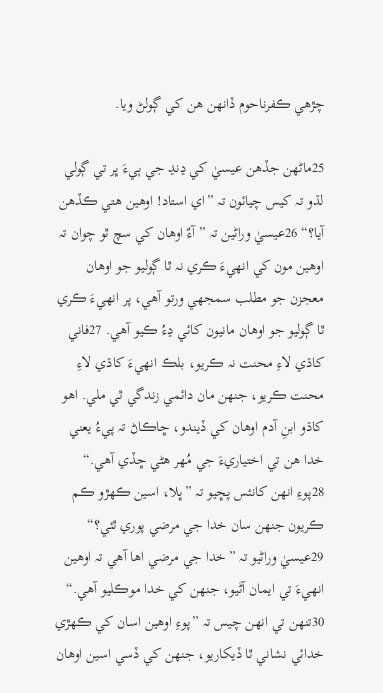چڙهي ڪفرناحوم ڏانهن هن کي ڳولڻ ويا.

25ماڻهن جڏهن عيسيٰ کي ڍنڍ جي ٻيءَ ڀر تي ڳولي لڌو تہ کيس چيائون تہ ”اي استاد! اوهين هتي ڪڏهن آيا؟“ 26عيسيٰ وراڻين تہ ”آءٌ اوهان کي سچ ٿو چوان تہ اوهين مون کي انهيءَ ڪري نہ ٿا ڳوليو جو اوهان معجزن جو مطلب سمجھي ورتو آهي، پر انهيءَ ڪري ٿا ڳوليو جو اوهان مانيون کائي ڍءُ ڪيو آهي. 27فاني کاڌي لاءِ محنت نہ ڪريو، بلڪ انهيءَ کاڌي لاءِ محنت ڪريو، جنهن مان دائمي زندگي ٿي ملي. اهو کاڌو ابنِ آدم اوهان کي ڏيندو، ڇاڪاڻ تہ پيءُ يعني خدا هن تي اختياريءَ جي مُهر هڻي ڇڏي آهي.“ 28پوءِ انهن کانئس پڇيو تہ ”ڀلا، اسين ڪهڙو ڪم ڪريون جنهن سان خدا جي مرضي پوري ٿئي؟“ 29عيسيٰ وراڻيو تہ ”خدا جي مرضي اها آهي تہ اوهين انهيءَ تي ايمان آڻيو، جنهن کي خدا موڪليو آهي.“ 30تنهن تي انهن چيس تہ ”پوءِ اوهين اسان کي ڪهڙي خدائي نشاني ٿا ڏيکاريو، جنهن کي ڏسي اسين اوهان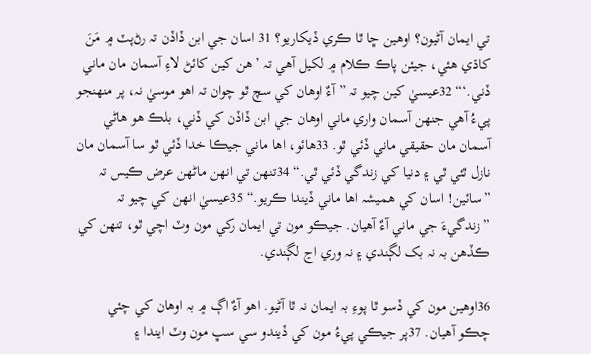تي ايمان آڻيون؟ اوهين ڇا ٿا ڪري ڏيکاريو؟ 31 اسان جي ابن ڏاڏن تہ رڻ‌پٽ ۾ مَنَ کاڌي هئي، جيئن پاڪ ڪلام ۾ لکيل آهي تہ ’هن کين کائڻ لاءِ آسمان مان ماني ڏني.‘“ 32عيسيٰ کين چيو تہ ”آءٌ اوهان کي سچ ٿو چوان تہ اهو موسيٰ نہ، پر منهنجو پيءُ آهي جنهن آسمان واري ماني اوهان جي ابن ڏاڏن کي ڏني، بلڪ هو هاڻي آسمان مان حقيقي ماني ڏئي ٿو. 33هائو، اها ماني جيڪا خدا ڏئي ٿو سا آسمان مان نازل ٿئي ٿي ۽ دنيا کي زندگي ڏئي ٿي.“ 34تنهن تي انهن ماڻهن عرض ڪيس تہ ”سائين! اسان کي هميشہ اها ماني ڏيندا ڪريو.“ 35عيسيٰ انهن کي چيو تہ ”زندگيءَ جي ماني آءٌ آهيان. جيڪو مون تي ايمان رکي مون وٽ اچي ٿو، تنهن کي ڪڏهن بہ نہ بک لڳندي ۽ نہ وري اڃ لڳندي.

36اوهين مون کي ڏسو ٿا پوءِ بہ ايمان نہ ٿا آڻيو. اهو آءٌ اڳ ۾ بہ اوهان کي چئي چڪو آهيان. 37پر جيڪي پيءُ مون کي ڏيندو سي سڀ مون وٽ ايندا ۽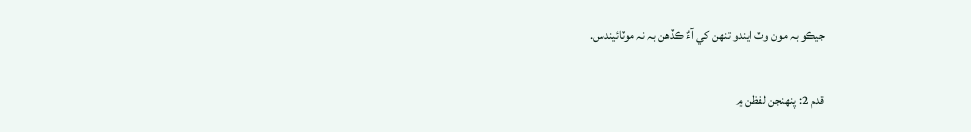جيڪو بہ مون وٽ ايندو تنهن کي آءٌ ڪڏهن بہ نہ موٽائيندس.

قدم 2: پنهنجن لفظن ۾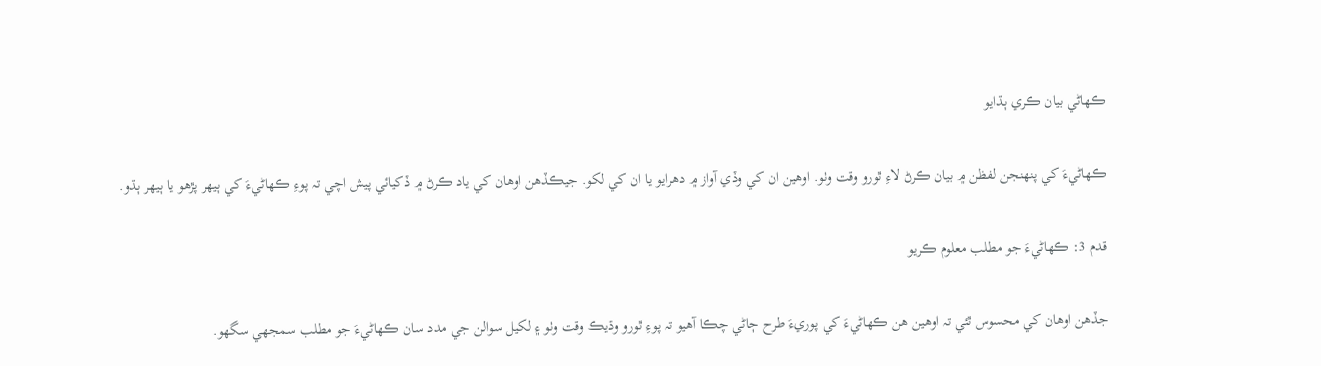ڪهاڻي بيان ڪري ٻڌايو

ڪهاڻيءَ کي پنهنجن لفظن ۾ بيان ڪرڻ لاءِ ٿورو وقت وٺو. اوهين ان کي وڏي آواز ۾ دهرايو يا ان کي لکو. جيڪڏهن اوهان کي ياد ڪرڻ ۾ ڏکيائي پيش اچي تہ پوءِ ڪهاڻيءَ کي ٻيهر پڙهو يا ٻيهر ٻڌو.

قدم 3: ڪهاڻيءَ جو مطلب معلوم ڪريو

جڏهن اوهان کي محسوس ٿئي تہ اوهين هن ڪهاڻيءَ کي پوريءَ طرح ڄاڻي چڪا آهيو تہ پوءِ ٿورو وڌيڪ وقت وٺو ۽ لکيل سوالن جي مدد سان ڪهاڻيءَ جو مطلب سمجھي سگھو.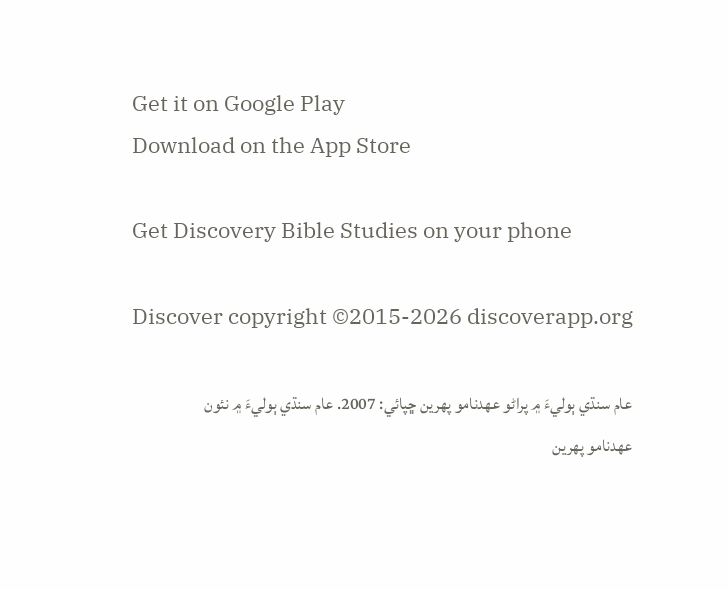Get it on Google Play
Download on the App Store

Get Discovery Bible Studies on your phone

Discover copyright ©2015-2026 discoverapp.org

عام سنڌي ٻوليءَ ۾ پراڻو عهدنامو پهرين ڇپائي: 2007. عام سنڌي ٻوليءَ ۾ نئون عهدنامو پهرين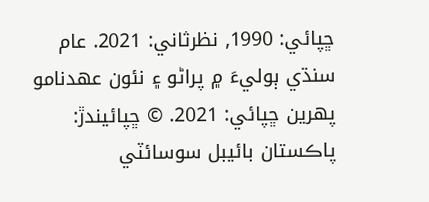ڇپائي: 1990, نظرثاني: 2021. عام سنڌي ٻوليءَ ۾ پراڻو ۽ نئون عهدنامو پهرين ڇپائي: 2021. © ڇپائيندڙ: پاڪستان بائيبل سوسائٽي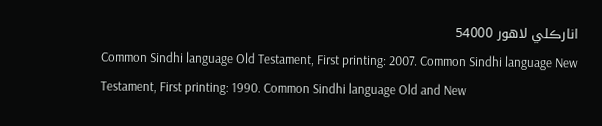انارڪلي لاهور 54000
Common Sindhi language Old Testament, First printing: 2007. Common Sindhi language New Testament, First printing: 1990. Common Sindhi language Old and New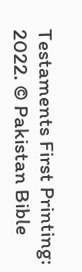Testaments First Printing: 2022. © Pakistan Bible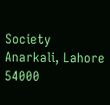Society Anarkali, Lahore 54000